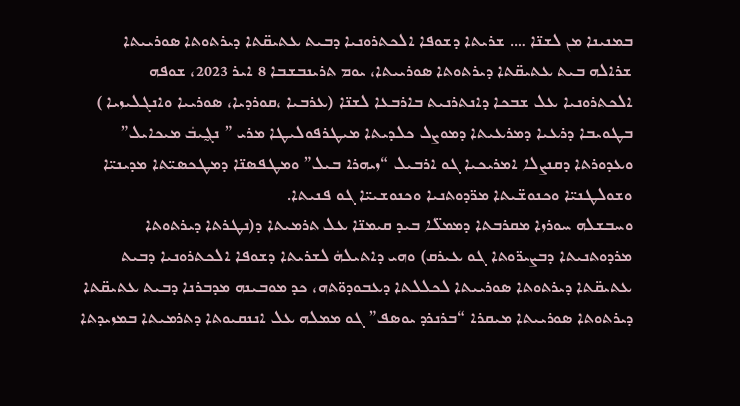ܒܡܢܝܢܐ ܡܢ ܠܫܢ̈ܐ …. ܫܪܝܬܐ ܕܫܘܦܐ ܐܠܟܬܪܘܢܝܐ ܕܒܝܬ ܥܬܝܩ̈ܬܐ ܕܝܪܬܘܬܐ ܣܘܪܝܝܬܐ
ܫܪܐܠܗ ܒܝܬ ܥܬܝܩ̈ܬܐ ܕܝܪܬܘܬܐ ܣܘܪܝܝܬܐ، ܝܘܡ ܬܪܝܢܒܫܒܐ 8 ܐܝܪ 2023، ܫܘܦܗ ܐܠܟܬܪܘܢܝܐ ܥܠ ܫܒܟܐ ܕܐܢܬܪܢܝܬ ܒܐܪܒܥܐ ܠܫܢ̈ܐ (ܥܪܒܝܐ ،ܩܘܪܕܝܐ، ܣܘܪܝܝܐ ܘܐܢܓܠܝܙܝܐ ) ܒܛܘܝܒܐ ܕܪܥܝܐ ܕܡܪܥܝܬܐ ܕܡܘܨܠ ܟܠܕܝܬܐ ܡܝܛܪܦܘܠܝܛܐ ܡܪܝ ” ܢܓ̰ܝܒܿ ܡܝܟܐܝܠ” ܘܥܕܘܪܬܐ ܕܩܢܨܠܐ ܐܡܪܝܟܝܐ ܓܘ ܐܪܒܝܠ “ܙܝܗܪܐ ܒܝܠ” ܘܡܛܦܣܢ̈ܐ ܕܡܛܟܣܝ̈ܬܐ ܡܕܝܢܝ̈ܐ ܘܫܘܠܛܢܝ̈ܐ ܘܟܢܘܫ̈ܝܬܐ ܡܪ̈ܕܘܬܢܝܐ ܘܟܢܘܫܝܝ̈ܐ ܓܘ ܦܢܝܬܐ.
ܘܚܒܫܠܗ ܚܘܪܙܐ ܡܩܪܒܬܐ ܕܡܡܠ̈ܐ ܒܝܕ ܩܝܡܢ̈ܐ ܥܠ ܬܪܡܝܬܐ ܕ(ܢܛܪܬܐ ܕܝܪܬܘܬܐ ܡܪܕܘܬܢܝܬܐ ܕܒܨܝܪ̈ܘܬܐ ܓܘ ܥܝܪܩ) ܘܗܝ ܕܐܬܝܠܗܿ ܠܫܪܝܬܐ ܕܫܘܦܐ ܐܠܟܬܪܘܢܝܐ ܕܒܝܬ ܥܬܝܩ̈ܬܐ ܕܝܪܬܘܬܐ ܣܘܪܝܝܬܐ ܠܟܠܠܬܐ ܕܥܒܘܕܘ̈ܬܗ، ܟܕ ܡܘܒܝܢܗ ܡܕܒܪܢܐ ܕܒܝܬ ܥܬܝܩ̈ܬܐ ܕܝܪܬܘܬܐ ܣܘܪܝܝܬܐ ܡܝܩܪܐ “ܒܪܢܪܕ ܝܘܣܦ” ܓܘ ܡܡܠܗ ܥܠ ܐܢܢܩܝܘܬܐ ܕܬܪܡܝܬܐ ܒܡܙܝܕܬܐ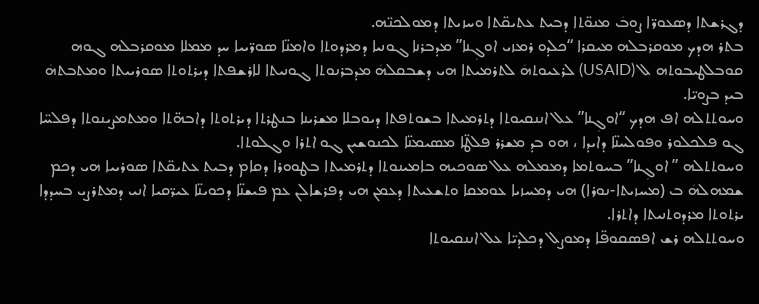ܕܓܪܫܬܐ ܕܣܥܘܪ̈ܐ ܨܘܒܿ ܡܢܘ̈ܬܐ ܕܒܝܬ ܥܬܝܩ̈ܬܐ ܘܚܙܝܬܐ ܕܡܘܠܟܢ̈ܗ.
ܒܬܪ ܗܕܟ ܡܘܩܪܒܠܗ ܡܝܩܪܐ “ܟܠܕܘ ܪܡܙܝ ܐܘܓܼܢܐ” ܡܕܒܪܢܐ ܓܘܢܝܐ ܕܡܪܕܘܬܐ ܘܐܡܢ̈ܐ ܣܘܪ̈ܝܝܐ ܚܕ ܡܡܠܐ ܡܘܩܪܒܠܗ ܓܘܗ ܩܘܒܠܛܝܒܘܬܗ ܠ (USAID) ܠܪܥܝܘܬܗܿ ܠܬܪܡܝܬܐ ܗܝ ܕܫܒܩܠܗܿ ܡܕܒܪܢܘܬܐ ܓܘܢܝܬܐ ܠܐܪܫܦܬܐ ܕܝܪܬܘܬܐ ܣܘܪܝܝܬܐ ܘܡܬܒܬܗܿ ܒܝܕ ܒܨܘܝ̈ܐ.
ܘܚܘܬܬܠܗ ܐܦ ܗܕܟ “ܐܘܓܼܢܐ” ܥܠ ܐܢܢܩܝܘܬܐ ܕܬܪܡܝܬܐ ܒܫܘܬܦܬܐ ܕܝܘܒܠܐ ܡܫܪܝܢܐ ܒܢܛܪܬܐ ܕܝܪܬܘܬܐ ܕܐܒܗ̈ܬܐ ܘܡܬܡܨܝܢܘܬܐ ܕܦܠܚ̈ܐ ܓܘ ܦܠܟܠܘܪ ܘܦܘܠܚܢ̈ܐ ܕܐܝܕܐ ، ܗܘ ܒܕ ܡܫܪܪ ܦܠܛ̈ܐ ܡܣܝܡܢ̈ܐ ܠܟܢܘܫܝܢ ܓܘ ܐܬܪܐ ܘܓܠܘܬܐ.
ܘܚܘܬܬܠܗ ” ܐܘܓܼܢܐ” ܒܚܘܬܡܐ ܕܡܡܠܗ ܥܠ ܣܘܟܝܗ ܒܐܡܝܢܘܬܐ ܕܬܪܡܝܬܐ ܒܛܘܘܪܐ ܕܩܐܡ ܕܒܝܬ ܥܬܝܩ̈ܬܐ ܣܘܪܝܝܐ ܗܝ ܕܟܡ ܫܡܗܠܗܿ ܒ (ܡܚܙܝܬܐ-ܢܘܪܐ) ܗܝ ܕܡܚܙܝܐ ܥܘܡܩܐ ܘܬܫܥܝܬܐ ܕܥܡܢ ܗܝ ܕܦܪܫܐܠܢ ܥܡ ܦܝܫܢ̈ܐ ܕܟܘܝܢ̈ܐ ܥܝܪ̈ܩܝܐ ܐܢܝ ܕܡܬܪܨܝ ܒܚܕܕܐ ܝܪܬܘܬܐ ܡܪܕܘܬܢܝܬܐ ܕܐܬܪܐ.
ܘܚܘܬܬܠܗ ܪܫ ܐܦܣܩܘܦ̈ܐ ܕܡܘܨܠ ܕܟܠܕܝ̈ܐ ܥܠ ܐܢܢܩܝܘܬܐ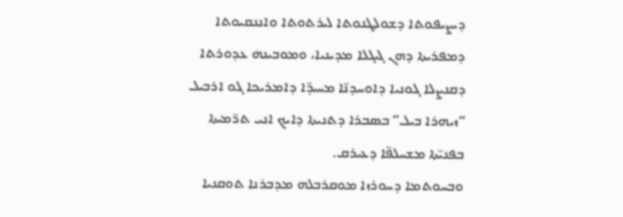ܕܝܨܝܦܘܬܐ ܕܫܘܠܛܢܘܬܐ ܠܝܪܬܘܬܐ ܘܐܢܢܩܝܘܬܐ ܕܡܦܪܝܬܐ ܕܗܢ ܓܝܓܠܐ ܡܕܝܢܝܐ، ܘܡܘܒܝܢܗܿ ܥܕܘܪܬܐ ܕܩܢܨܠܐ ܓܘܢܝܐ ܕܐܘܚܕܢ̈ܐ ܡܚܝܕ̈ܐ ܕܐܡܪܝܟܐ ܓܘ ܐܪܒܝܠ “ܙܝܗܪܐ ܒܝܠ” ܒܣܒܪܐ ܕܬܢܝܬܐ ܕܐܝܟ ܐܢܝ ܬܪ̈ܡܝܬܐ ܒܦܢܝ̈ܬܐ ܡܫܚܠܦ̈ܐ ܕܥܝܪܩ.
ܘܒܚܘܬܡܐ ܕܚܘܪܙܐ ܡܘܩܪܒܠܗ ܡܕܒܪܢܐ ܬܘܩܢܝܐ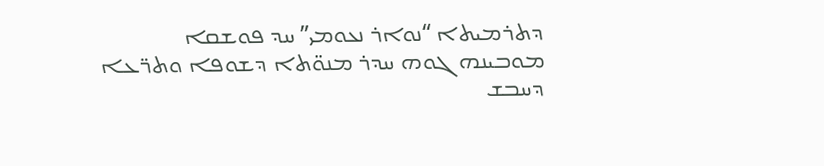ܕܬܪܡܝܬܐ “ܢܘܐܪ ܢܥܘܡܝ” ܚܕ ܦܘܫܩܐ ܡܘܒܝܢܗ ܓܘܗ ܚܕܪ ܡܢܘ̈ܬܐ ܕܫܘܦܐ ܘܬܪ̈ܥܐ ܕܚܒܫ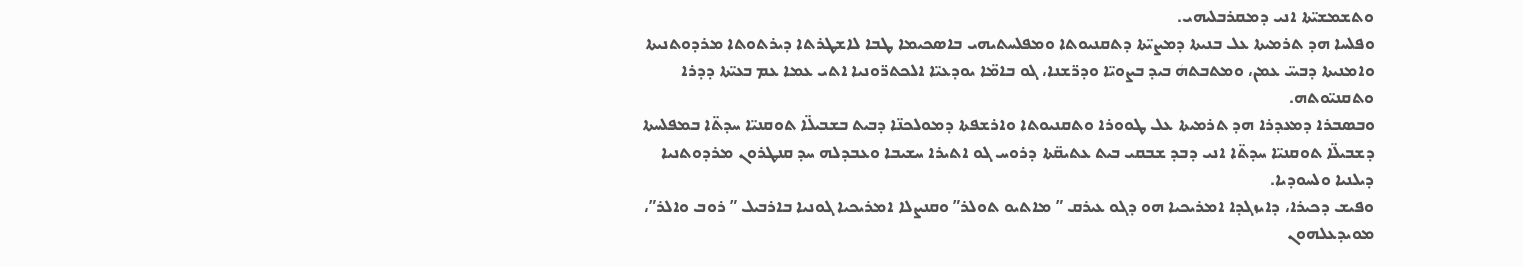ܘܬܫܡܫܝ̈ܬܐ ܐܢܝ ܕܡܩܪܒܠܝܗܝ.
ܘܦܠܚܐ ܗܕ ܬܪܡܝܬܐ ܥܠ ܒܢܝܬܐ ܕܡܨܝ̈ܬܐ ܕܬܩܢܝܘܬܐ ܘܡܦܠܚܬܝܗܝ ܒܐܣܟܝܡܐ ܛܒܐ ܠܐܫܛܪܬܐ ܕܝܪܬܘܬܐ ܡܪܕܘܬܢܝܬܐ ܘܐܡܢܝܬܐ ܕܒܝܝ̈ ܥܡܢ، ܘܡܬܒܬܗܿ ܒܝܕ ܒܨܘܝ̈ܐ ܘܕܪ̈ܫܢܐ، ܓܘ ܒܐܡ̈ܐ ܝܘܕܥܝ̈ܐ ܐܠܟܬܪ̈ܘܢܝܐ ܐܬܝ ܥܡܐ ܥܡ ܒܥܝ̈ܬܐ ܕܕܪܐ ܘܬܩܢܝ̈ܘܬܗ.
ܘܒܣܒܪܐ ܕܡܥܕܪܐ ܗܕ ܬܪܡܝܬܐ ܥܠ ܛܘܘܪܐ ܘܬܩܢܝܘܬܐ ܘܐܪܫܦܬܐ ܕܡܘܠܟܢ̈ܐ ܕܒܝܬ ܒܫܒܝܠ̈ܐ ܬܘܩܢܝ̈ܐ ܚܕܬ̈ܐ ܒܡܦܠܚܬܐ ܕܫܒܝܠ̈ܐ ܬܘܩܢܝ̈ܐ ܚܕܬ̈ܐ ܐܢܝ ܕܒܕ ܫܒܩܝ ܒܝܬ ܥܬܝܩ̈ܬܐ ܕܪܘܚ ܓܘ ܐܬܝܪܐ ܚܫܝܒܐ ܘܥܒܕܠܗ ܚܕ ܩܢܛܪܘܢ ܡܪܕܘܬܢܝܐ ܕܝܠܢܝܐ ܘܠܚܘܕܝܐ.
ܘܦܝܫ ܕܟܝܪܐ، ܕܐܝܙܓܕܐ ܐܡܪܝܟܝܐ ܗܘ ܕܓܘ ܥܝܪܩ ” ܡܐܬܝܘ ܬܘܠܪ” ܘܩܢܨܠܐ ܐܡܪܝܟܝܐ ܓܘܢܝܐ ܒܐܪܒܝܠ ” ܪܘܒ ܘܐܠܪ”، ܡܘܝܕܥܠܗܘܢ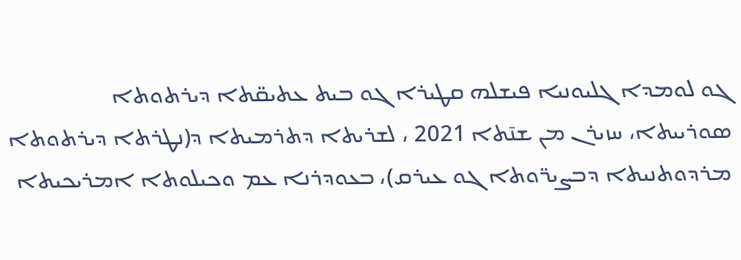ܓܘ ܠܘܡܕܐ ܓܠܝܘܢܝܐ ܦܝܫܠܗ ܩܛܝܪܐ ܓܘ ܒܝܬ ܥܬܝܩ̈ܬܐ ܕܝܪܬܘܬܐ ܣܘܪܝܝܬܐ، ܚܙܝܪܢ ܡܢ ܫܢ̄ܬܐ 2021 ، ܠܫܪܝܬܐ ܕܬܪܡܝܬܐ ܕ(ܢܛܪܬܐ ܕܝܪܬܘܬܐ ܡܪܕܘܬܢܝܬܐ ܕܒܨܝܪ̈ܘܬܐ ܓܘ ܥܝܪܩ)، ܒܥܘܕܪܢܐ ܥܡ ܘܟܝܠܘܬܐ ܐܡܪܝܟܝܬܐ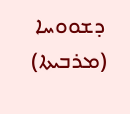ܕܫܘܘܚܐ (ܡܪܒܝܬܐ)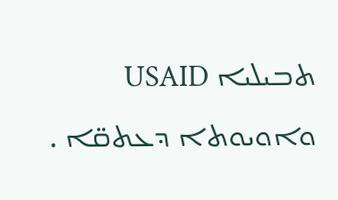ܬܒܝܠܝܐ USAID ܘܐܘܝܘܬܐ ܕܥܬܩ̈ܐ .